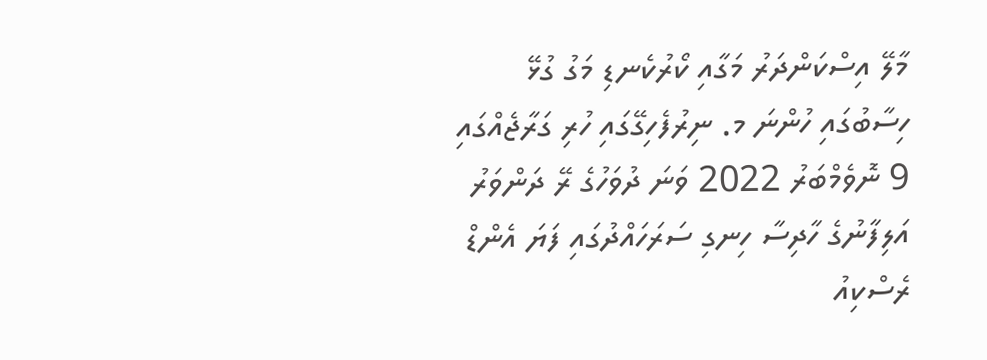މާލޭ އިސްކަންދަރު މަގާއި ކޯރުކެނޑި މަގު ގުޅޭ ހިސާބުގައި ހުންނަ މ. ނިރުފެހިގޭގައި ހުރި ގަރާޖެއްގައި 9 ނޮވެމްބަރު 2022 ވަނަ ދުވަހުގެ ރޭ ދަންވަރު އަލިފާނުގެ ހާދިސާ ހިނގި ސަރަހައްދުގައި ފަޔަ އެންޑް ރެސްކިއު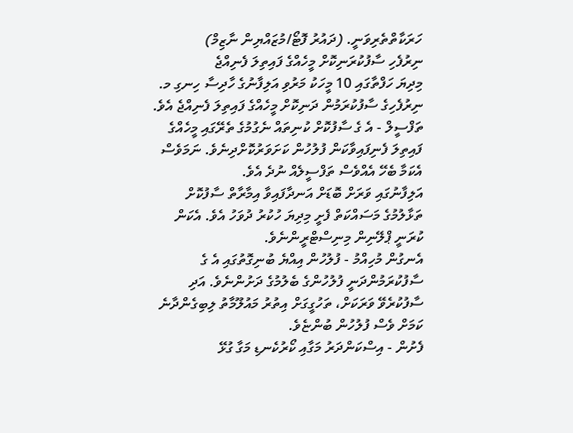ހަރަކާތްތެރިވަނީ. (ދައުރު ފޮޓޯ/މުޒައްޔިން ނާޒިމް)
ނިރުފެހި ސާފުކުރަނިކޮށް މީހެއްގެ ފައިތިލަ ފެނިއްޖެ
މިދިޔަ ހަފްތާގައި 10 މީހަކު މަރުވި އަލިފާނުގެ ހާދިސާ ހިނގި މ. ނިރުފެހިގެ ސާފުކުރަމުން ދަނިކޮށް މީހެއްގެ ފައިތިލަ ފެނިއްޖެ އެވެ.
ތަފްސީލް - އެ ގެ ސާފުކޮށް ކުނިތައް ނެގުމުގެ ތެރޭގައި މީހެއްގެ ފައިތިލަ ފެނިފައިވާކަން ފުލުހުން ކަށަވަރުކޮށްދިނެވެ. ނަމަވެސް އެކަމާ ބެހޭ އެއްވެސް ތަފްސީލެއް ނުދެ އެވެ.
އަލިފާނުގައި ވަރަށް ބޮޑަށް އަނދާފައިވާ އިމާރާތް ސާފުކޮށް ތަޅާލުމުގެ މަސައްކަތް ފެށީ މިދިޔަ ހުކުރު ދުވަހު އެވެ. އެކަން ކުރަނީ ޕްލޭނިން މިނިސްޓްރީންނެވެ.
އެނގުން މުހިއްމު - ފުލުހުން އިއްޔެ ބުނިގޮތުގައި އެ ގެ ސާފުކުރަމުންދަނީ ފުލުހުންގެ ބެލުމުގެ ދަށުންނެވެ. އަދި ސާފުކުރެވޭ ވަރަކަށް، ތަހުގީގަށް އިތުރު މައުލޫމާތު ލިބިގެންދާނެ ކަމަށް ވެސް ފުލުހުން ބުންޏެވެ.
ފެށުން - އިސްކަންދަރު މަގާއި ކޯރުކެނޑި މަގާ ގުޅޭ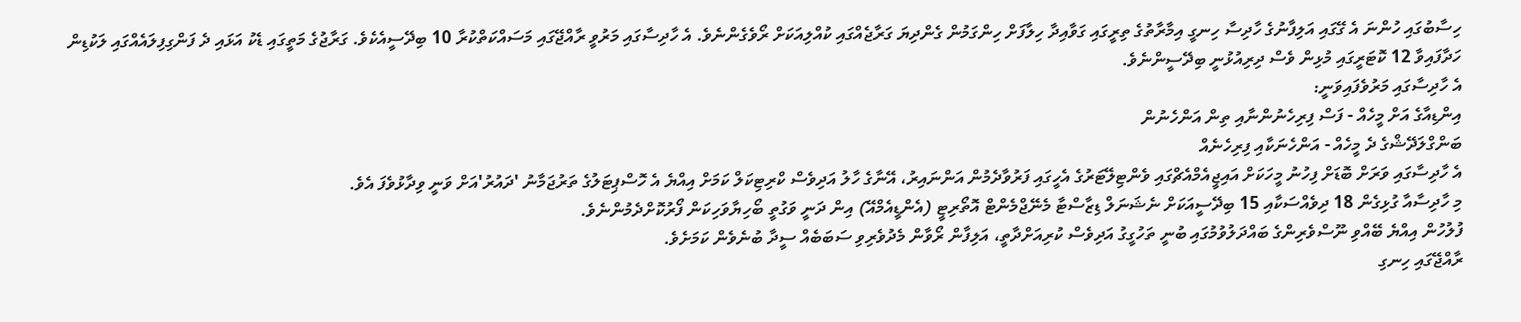ހިސާބުގައި ހުންނަ އެ ގޭގައި އަލިފާނުގެ ހާދިސާ ހިނގީ އިމާރާތުގެ ތިރީގައި ގަވާއިދާ ހިލާފަށް ހިންގަމުން ގެންދިޔަ ގަރާޖެއްގައި ކުއްލިއަކަށް ރޯވެގެންނެވެ. އެ ހާދިސާގައި މަރުވީ ރާއްޖޭގައި މަސައްކަތްކުރާ 10 ބިދޭސީއެކެވެ. ގަރާޖުގެ މަތީގައި ޑެކު އަޅައި ދެ ފަންގިފިލައެއްގައި ލަކުޑިން ހަދާފައިވާ 12 ކޮޓަރީގައި މުޅިން ވެސް ދިރިއުޅުނީ ބިދޭސީންނެވެ.
އެ ހާދިސާގައި މަރުވެފައިވަނީ:
އިންޑިއާގެ އަށް މީހެއް - ފަސް ފިރިހެނުންނާއި ތިން އަންހެނުން
ބަންގްލަދޭޝްގެ ދެ މީހެއް - އަންހެނަކާއި ފިރިހެނެއް
އެ ހާދިސާގައި ވަރަށް ބޮޑަށް ފިހުނު މީހަކަށް އައިޖީއެމްއެޗްގައި ވެންޓިލޭޓަރުގެ އެހީގައި ފަރުވާދެމުން އަންނައިރު، އޭނާގެ ހާލު އަދިވެސް ކްރިޓިކަލް ކަމަށް އިއްޔެ އެ ހޮސްޕިޓަލުގެ ތަރުޖަމާނު 'ދައުރު'އަށް ވަނީ ވިދާޅުވެފަ އެވެ.
މި ހާދިސާއާ ގުޅިގެން 18 ދިވެއްސަކާއި 15 ބިދޭސީއަކަށް ނެޝަނަލް ޑިޒާސްޓާ މެނޭޖްމެންޓް އޮތޯރިޓީ (އެންޑީއެމްއޭ) އިން ދަނީ ވަގުތީ ބޯހިޔާވަހިކަން ފޯރުކޮށްދެމުންނެވެ.
ފުލުހުން އިއްޔެ ބޭއްވި ނޫސްވެރިންގެ ބައްދަލުވުމުގައި ބުނީ ތަހުގީގު އަދިވެސް ކުރިއަށްދާތީ، އަލިފާން ރޯވާން މެދުވެރިވި ސަބަބެއް ސީދާ ބުނެވެން ކަމަށެވެ.
ރާއްޖޭގައި ހިނގި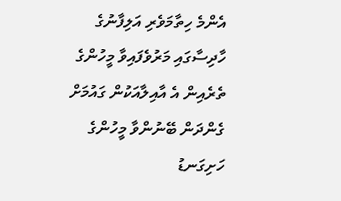އެންމެ ހިތާމަވެރި އަލިފާނުގެ ހާދިސާގައި މަރުވެފައިވާ މީހުންގެ ތެރެއިން އެ އާއިލާއަކުން ގައުމަށް ގެންދަން ބޭނުންވާ މީހުންގެ ހަށިގަނޑު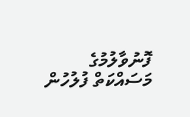ފޮނުވާލުމުގެ މަސައްކަތް ފުލުހުން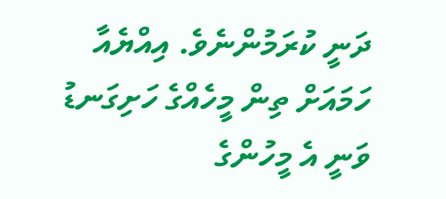ދަނީ ކުރަމުންނެވެ. އިއްޔެއާ ހަމައަށް ތިން މީހެއްގެ ހަށިގަނޑު ވަނީ އެ މީހުންގެ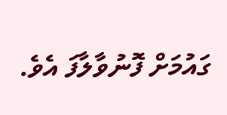ގައުމަށް ފޮނުވާލާފަ އެވެ.